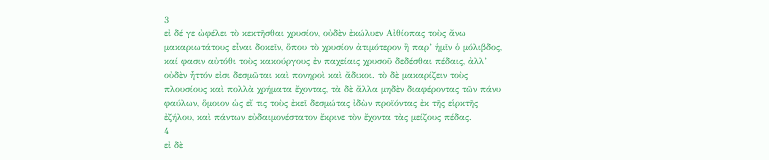3
εἰ δέ γε ὠφέλει τὸ κεκτῆσθαι χρυσίον, οὐδὲν ἐκώλυεν Αἰθίοπας τοὺς ἄνω μακαριωτάτους εἶναι δοκεῖν, ὅπου τὸ χρυσίον ἀτιμότερον ἢ παρ’ ἡμῖν ὁ μόλιβδος, καί φασιν αὐτόθι τοὺς κακούργους ἐν παχείαις χρυσοῦ δεδέσθαι πέδαις, ἀλλ’ οὐδὲν ἧττόν εἰσι δεσμῶται καὶ πονηροὶ καὶ ἄδικοι. τὸ δὲ μακαρίζειν τοὺς πλουσίους καὶ πολλὰ χρήματα ἔχοντας, τὰ δὲ ἄλλα μηδὲν διαφέροντας τῶν πάνυ φαύλων, ὅμοιον ὡς εἴ τις τοὺς ἐκεῖ δεσμώτας ἰδὼν προϊόντας ἐκ τῆς εἱρκτῆς ἐζήλου, καὶ πάντων εὐδαιμονέστατον ἔκρινε τὸν ἔχοντα τὰς μείζους πέδας.
4
εἰ δὲ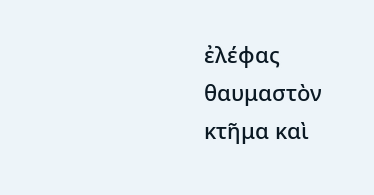ἐλέφας θαυμαστὸν κτῆμα καὶ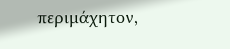περιμάχητον,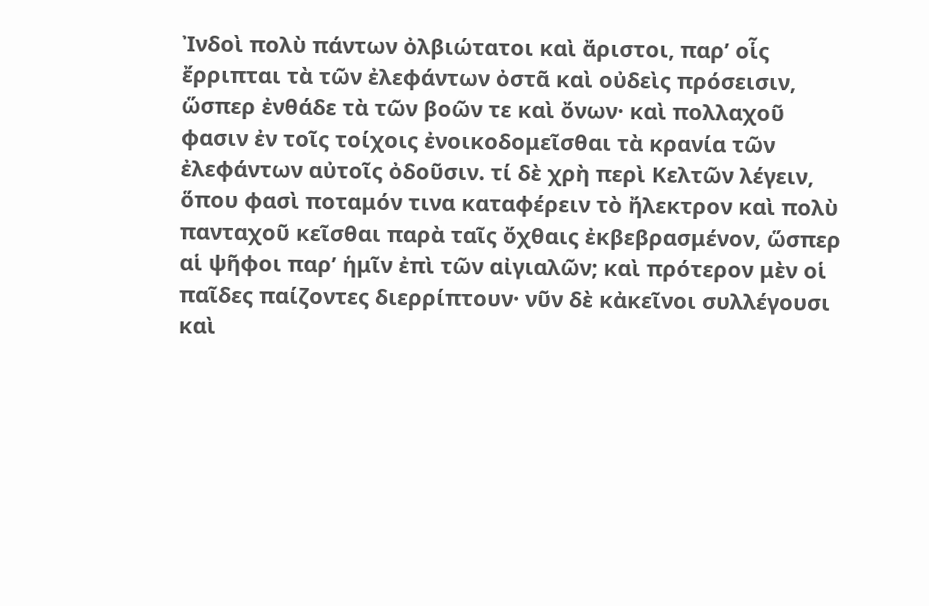Ἰνδοὶ πολὺ πάντων ὀλβιώτατοι καὶ ἄριστοι, παρ’ οἷς ἔρριπται τὰ τῶν ἐλεφάντων ὀστᾶ καὶ οὐδεὶς πρόσεισιν, ὥσπερ ἐνθάδε τὰ τῶν βοῶν τε καὶ ὄνων· καὶ πολλαχοῦ φασιν ἐν τοῖς τοίχοις ἐνοικοδομεῖσθαι τὰ κρανία τῶν ἐλεφάντων αὐτοῖς ὀδοῦσιν. τί δὲ χρὴ περὶ Κελτῶν λέγειν, ὅπου φασὶ ποταμόν τινα καταφέρειν τὸ ἤλεκτρον καὶ πολὺ πανταχοῦ κεῖσθαι παρὰ ταῖς ὄχθαις ἐκβεβρασμένον, ὥσπερ αἱ ψῆφοι παρ’ ἡμῖν ἐπὶ τῶν αἰγιαλῶν; καὶ πρότερον μὲν οἱ παῖδες παίζοντες διερρίπτουν· νῦν δὲ κἀκεῖνοι συλλέγουσι καὶ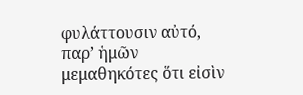φυλάττουσιν αὐτό, παρ’ ἡμῶν μεμαθηκότες ὅτι εἰσὶν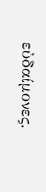εὐδαίμονες.